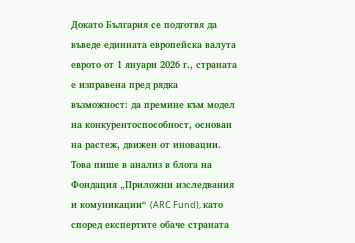Докато България се подготвя да въведе единната европейска валута еврото от 1 януари 2026 г., страната е изправена пред рядка възможност: да премине към модел на конкурентоспособност, основан на растеж, движен от иновации. Това пише в анализ в блога на Фондация „Приложни изследвания и комуникации“ (ARC Fund), като според експертите обаче страната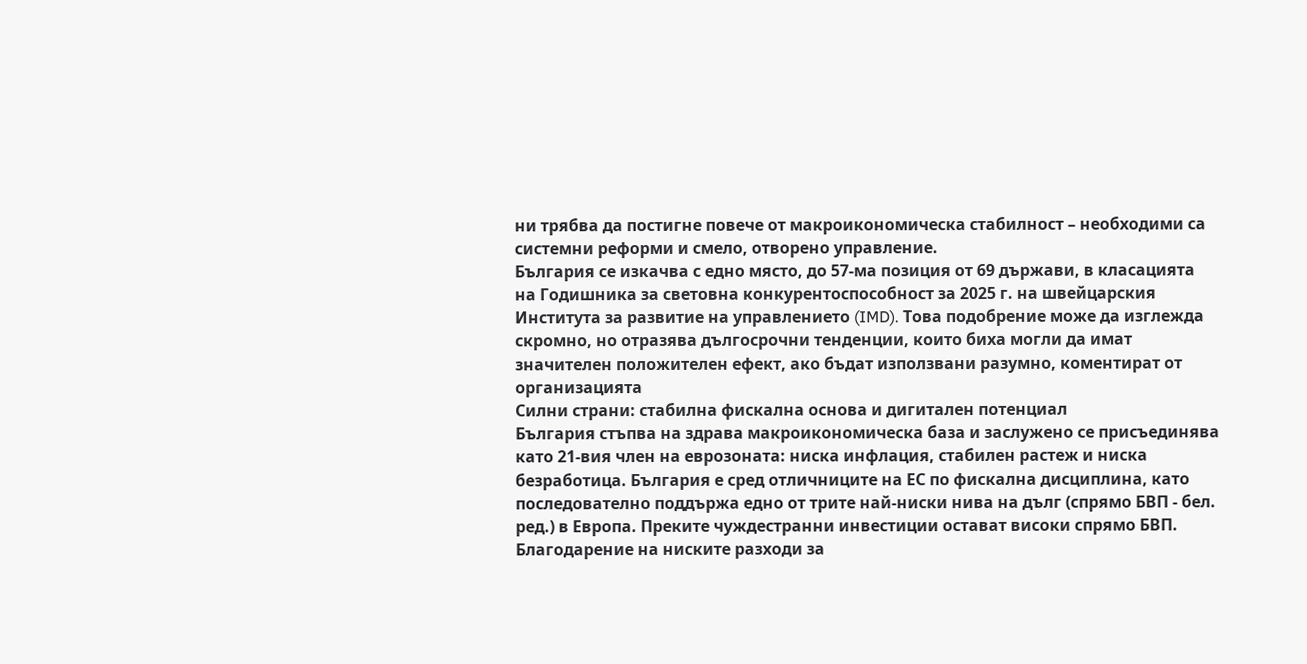ни трябва да постигне повече от макроикономическа стабилност – необходими са системни реформи и смело, отворено управление.
България се изкачва с едно място, до 57-ма позиция от 69 държави, в класацията на Годишника за световна конкурентоспособност за 2025 г. на швейцарския Института за развитие на управлението (IMD). Това подобрение може да изглежда скромно, но отразява дългосрочни тенденции, които биха могли да имат значителен положителен ефект, ако бъдат използвани разумно, коментират от организацията
Силни страни: стабилна фискална основа и дигитален потенциал
България стъпва на здрава макроикономическа база и заслужено се присъединява като 21-вия член на еврозоната: ниска инфлация, стабилен растеж и ниска безработица. България е сред отличниците на ЕС по фискална дисциплина, като последователно поддържа едно от трите най-ниски нива на дълг (спрямо БВП - бел. ред.) в Европа. Преките чуждестранни инвестиции остават високи спрямо БВП. Благодарение на ниските разходи за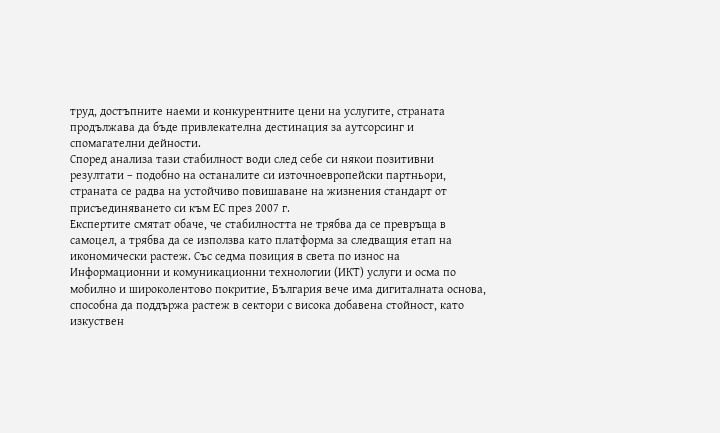труд, достъпните наеми и конкурентните цени на услугите, страната продължава да бъде привлекателна дестинация за аутсорсинг и спомагателни дейности.
Според анализа тази стабилност води след себе си някои позитивни резултати – подобно на останалите си източноевропейски партньори, страната се радва на устойчиво повишаване на жизнения стандарт от присъединяването си към ЕС през 2007 г.
Експертите смятат обаче, че стабилността не трябва да се превръща в самоцел, а трябва да се използва като платформа за следващия етап на икономически растеж. Със седма позиция в света по износ на Информационни и комуникационни технологии (ИКТ) услуги и осма по мобилно и широколентово покритие, България вече има дигиталната основа, способна да поддържа растеж в сектори с висока добавена стойност, като изкуствен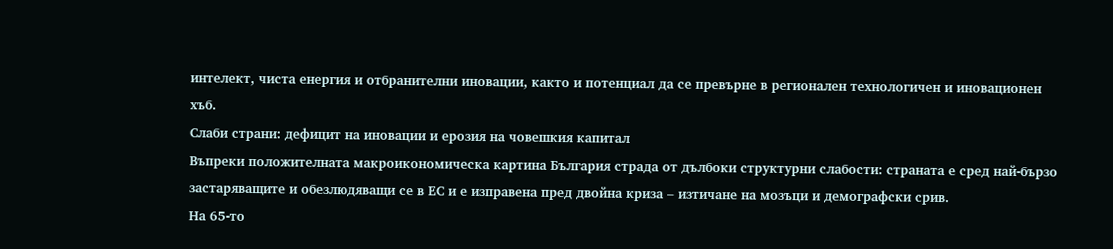интелект, чиста енергия и отбранителни иновации, както и потенциал да се превърне в регионален технологичен и иновационен хъб.
Слаби страни: дефицит на иновации и ерозия на човешкия капитал
Въпреки положителната макроикономическа картина България страда от дълбоки структурни слабости: страната е сред най-бързо застаряващите и обезлюдяващи се в ЕС и е изправена пред двойна криза – изтичане на мозъци и демографски срив.
На 65-то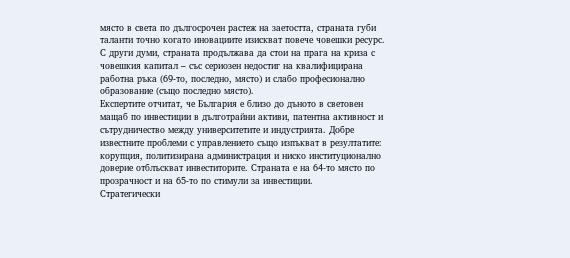място в света по дългосрочен растеж на заетостта, страната губи таланти точно когато иновациите изискват повече човешки ресурс. С други думи, страната продължава да стои на прага на криза с човешкия капитал – със сериозен недостиг на квалифицирана работна ръка (69-то, последно, място) и слабо професионално образование (също последно място).
Експертите отчитат, че България е близо до дъното в световен мащаб по инвестиции в дълготрайни активи, патентна активност и сътрудничество между университетите и индустрията. Добре известните проблеми с управлението също изпъкват в резултатите: корупция, политизирана администрация и ниско институционално доверие отблъскват инвеститорите. Страната е на 64-то място по прозрачност и на 65-то по стимули за инвестиции.
Стратегически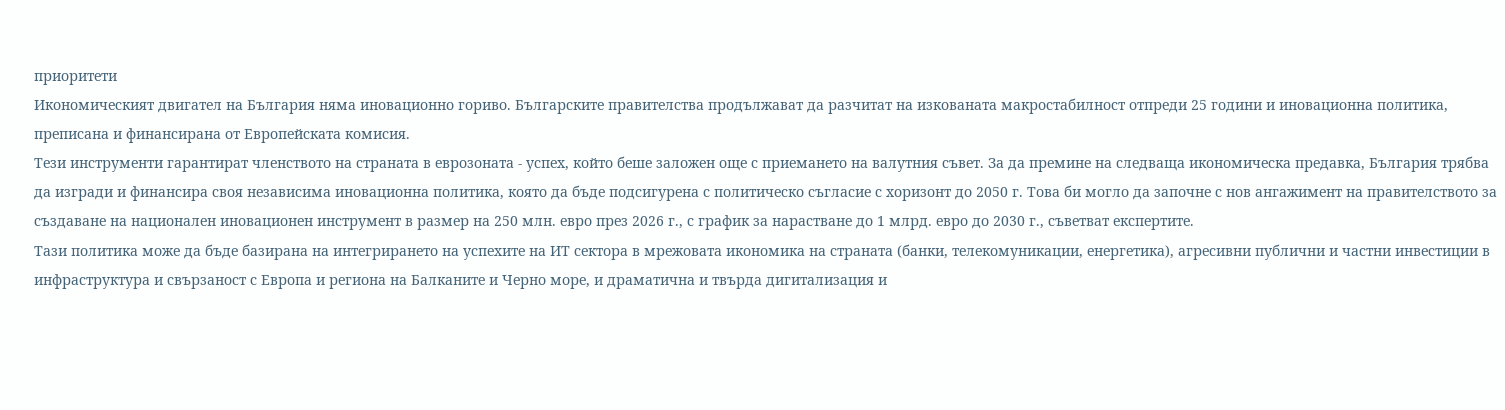приоритети
Икономическият двигател на България няма иновационно гориво. Българските правителства продължават да разчитат на изкованата макростабилност отпреди 25 години и иновационна политика, преписана и финансирана от Европейската комисия.
Тези инструменти гарантират членството на страната в еврозоната - успех, който беше заложен още с приемането на валутния съвет. За да премине на следваща икономическа предавка, България трябва да изгради и финансира своя независима иновационна политика, която да бъде подсигурена с политическо съгласие с хоризонт до 2050 г. Това би могло да започне с нов ангажимент на правителството за създаване на национален иновационен инструмент в размер на 250 млн. евро през 2026 г., с график за нарастване до 1 млрд. евро до 2030 г., съветват експертите.
Тази политика може да бъде базирана на интегрирането на успехите на ИТ сектора в мрежовата икономика на страната (банки, телекомуникации, енергетика), агресивни публични и частни инвестиции в инфраструктура и свързаност с Европа и региона на Балканите и Черно море, и драматична и твърда дигитализация и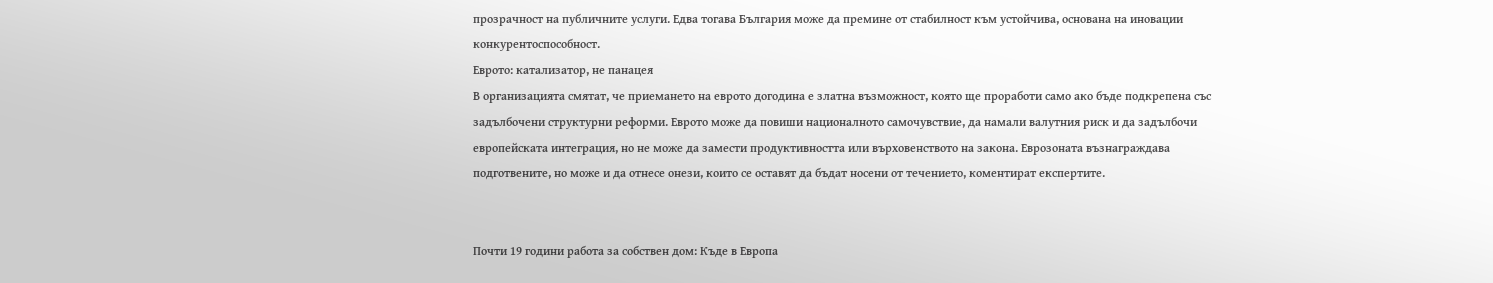прозрачност на публичните услуги. Едва тогава България може да премине от стабилност към устойчива, основана на иновации конкурентоспособност.
Еврото: катализатор, не панацея
В организацията смятат, че приемането на еврото догодина е златна възможност, която ще проработи само ако бъде подкрепена със задълбочени структурни реформи. Еврото може да повиши националното самочувствие, да намали валутния риск и да задълбочи европейската интеграция, но не може да замести продуктивността или върховенството на закона. Еврозоната възнаграждава подготвените, но може и да отнесе онези, които се оставят да бъдат носени от течението, коментират експертите.


Почти 19 години работа за собствен дом: Къде в Европа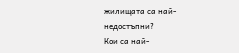жилищата са най-недостъпни?
Кои са най-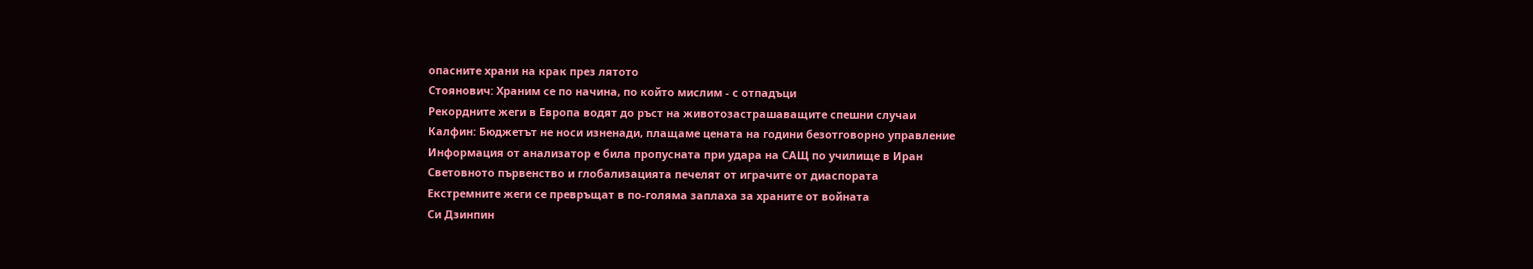опасните храни на крак през лятото
Стоянович: Храним се по начина, по който мислим - с отпадъци
Рекордните жеги в Европа водят до ръст на животозастрашаващите спешни случаи
Калфин: Бюджетът не носи изненади, плащаме цената на години безотговорно управление
Информация от анализатор е била пропусната при удара на САЩ по училище в Иран
Световното първенство и глобализацията печелят от играчите от диаспората
Екстремните жеги се превръщат в по-голяма заплаха за храните от войната
Си Дзинпин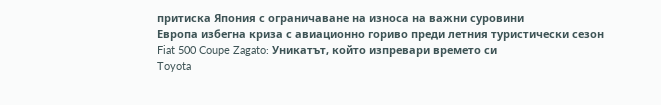притиска Япония с ограничаване на износа на важни суровини
Европа избегна криза с авиационно гориво преди летния туристически сезон
Fiat 500 Coupe Zagato: Уникатът, който изпревари времето си
Toyota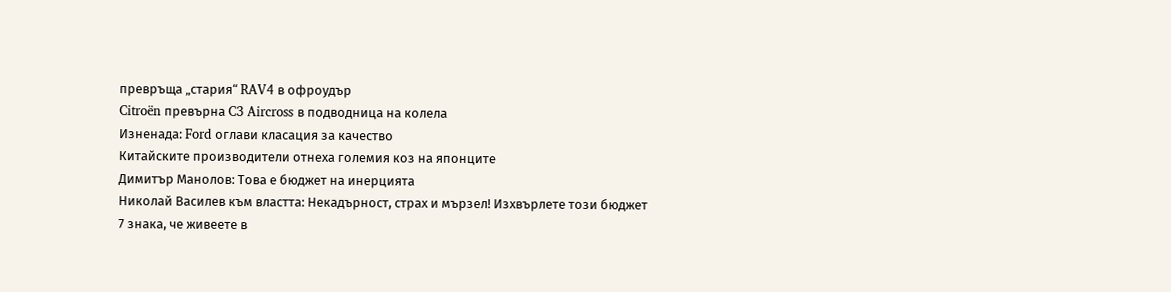превръща „стария“ RAV4 в офроудър
Citroën превърна C3 Aircross в подводница на колела
Изненада: Ford оглави класация за качество
Китайските производители отнеха големия коз на японците
Димитър Манолов: Това е бюджет на инерцията
Николай Василев към властта: Некадърност, страх и мързел! Изхвърлете този бюджет
7 знака, че живеете в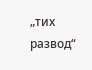„тих развод“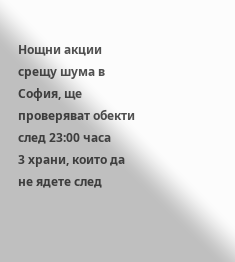Нощни акции срещу шума в София, ще проверяват обекти след 23:00 часа
3 храни, които да не ядете след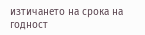изтичането на срока на годност